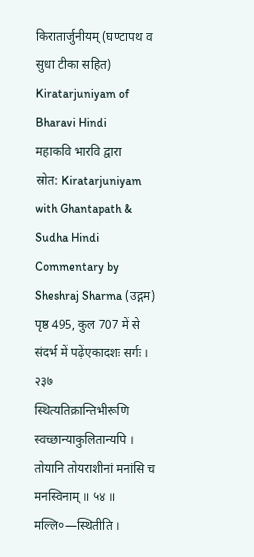किरातार्जुनीयम् (घण्टापथ व सुधा टीका सहित)
Kiratarjuniyam of Bharavi Hindi
महाकवि भारवि द्वारा
स्रोत: Kiratarjuniyam with Ghantapath & Sudha Hindi Commentary by Sheshraj Sharma (उद्गम)
पृष्ठ 495, कुल 707 में से
संदर्भ में पढ़ेंएकादशः सर्गः । २३७
स्थित्यतिक्रान्तिभीरूणि स्वच्छान्याकुलितान्यपि ।
तोयानि तोयराशीनां मनांसि च मनस्विनाम् ॥ ५४ ॥
मल्लि०—स्थितीति ।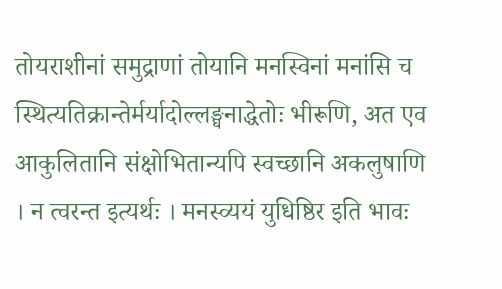तोयराशीनां समुद्राणां तोयानि मनस्विनां मनांसि च स्थित्यतिक्रान्तेर्मर्यादोल्लङ्घनाद्धेतोः भीरूणि, अत एव आकुलितानि संक्षोभितान्यपि स्वच्छानि अकलुषाणि । न त्वरन्त इत्यर्थः । मनस्व्ययं युधिष्ठिर इति भावः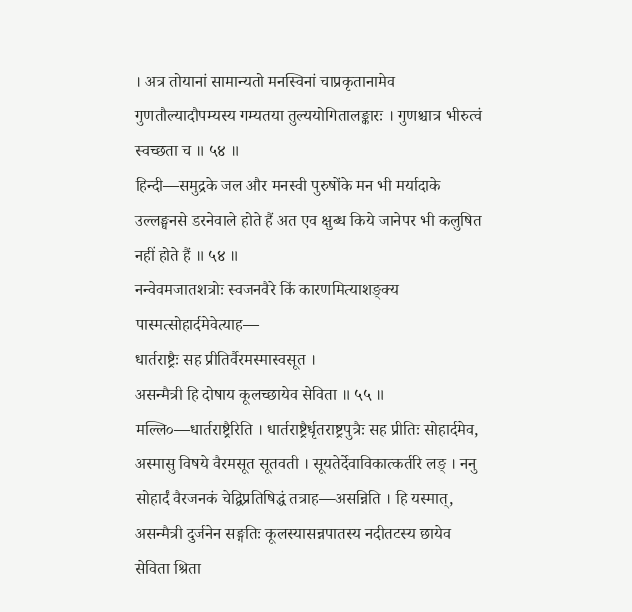। अत्र तोयानां सामान्यतो मनस्विनां चाप्रकृतानामेव गुणतौल्यादौपम्यस्य गम्यतया तुल्ययोगितालङ्कारः । गुणश्चात्र भीरुत्वं स्वच्छता च ॥ ५४ ॥
हिन्दी—समुद्रके जल और मनस्वी पुरुषोंके मन भी मर्यादाके उल्लङ्घनसे डरनेवाले होते हैं अत एव क्षुब्ध किये जानेपर भी कलुषित नहीं होते हैं ॥ ५४ ॥
नन्वेवमजातशत्रोः स्वजनवैरे किं कारणमित्याशङ्क्य पास्मत्सोहार्दमेवेत्याह—
धार्तराष्ट्रैः सह प्रीतिर्वैरमस्मास्वसूत ।
असन्मैत्री हि दोषाय कूलच्छायेव सेविता ॥ ५५ ॥
मल्लि०—धार्तराष्ट्रैरिति । धार्तराष्ट्रैर्धृतराष्ट्रपुत्रैः सह प्रीतिः सोहार्दमेव, अस्मासु विषये वैरमसूत सूतवती । सूयतेर्देवाविकात्कर्तरि लङ् । ननु सोहार्दं वैरजनकं चेद्विप्रतिषिद्धं तत्राह—असन्निति । हि यस्मात्, असन्मैत्री दुर्जनेन सङ्गतिः कूलस्यासन्नपातस्य नदीतटस्य छायेव सेविता श्रिता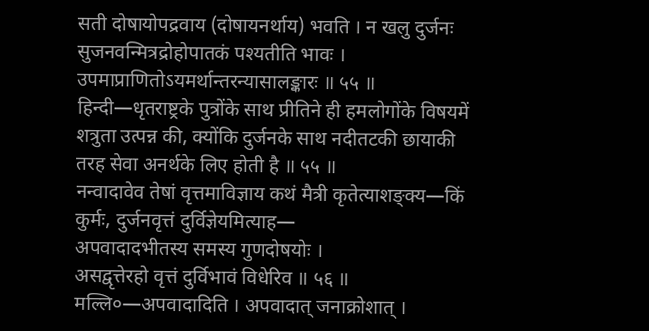सती दोषायोपद्रवाय (दोषायनर्थाय) भवति । न खलु दुर्जनः सुजनवन्मित्रद्रोहोपातकं पश्यतीति भावः । उपमाप्राणितोऽयमर्थान्तरन्यासालङ्कारः ॥ ५५ ॥
हिन्दी—धृतराष्ट्रके पुत्रोंके साथ प्रीतिने ही हमलोगोंके विषयमें शत्रुता उत्पन्न की, क्योंकि दुर्जनके साथ नदीतटकी छायाकी तरह सेवा अनर्थके लिए होती है ॥ ५५ ॥
नन्वादावेव तेषां वृत्तमाविज्ञाय कथं मैत्री कृतेत्याशङ्क्य—किं कुर्मः, दुर्जनवृत्तं दुर्विज्ञेयमित्याह—
अपवादादभीतस्य समस्य गुणदोषयोः ।
असद्वृत्तेरहो वृत्तं दुर्विभावं विधेरिव ॥ ५६ ॥
मल्लि०—अपवादादिति । अपवादात् जनाक्रोशात् ।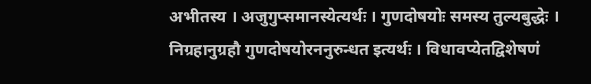अभीतस्य । अजुगुप्समानस्येत्यर्थः । गुणदोषयोः समस्य तुल्यबुद्धेः । निग्रहानुग्रहौ गुणदोषयोरननुरुन्धत इत्यर्थः । विधावप्येतद्विशेषणं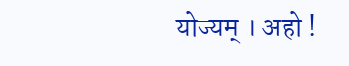योज्यम् । अहो !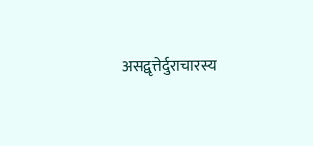असद्वृत्तेर्दुराचारस्य